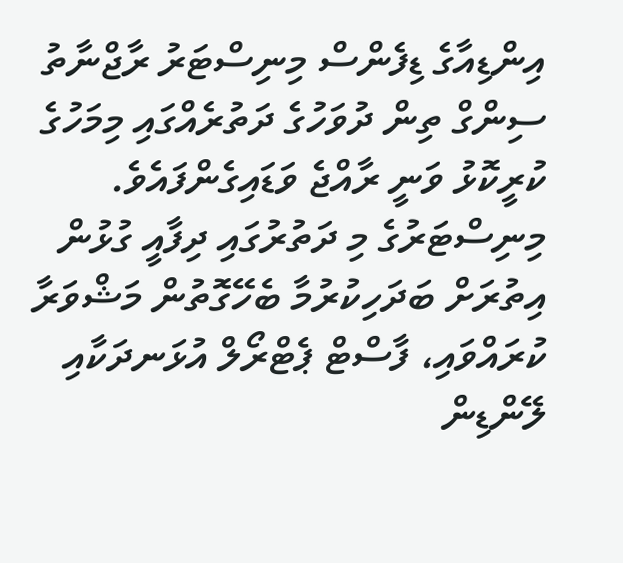އިންޑިއާގެ ޑިފެންސް މިނިސްޓަރު ރާޖްނާތު ސިންގް ތިން ދުވަހުގެ ދަތުރެއްގައި މިމަހުގެ ކުރީކޮޅު ވަނީ ރާއްޖެ ވަޑައިގެންފައެވެ. މިނިސްޓަރުގެ މި ދަތުރުގައި ދިފާއީ ގުޅުން އިތުރަށް ބަދަހިކުރުމާ ބެހޭގޮތުން މަޝްވަރާ ކުރައްވައި، ފާސްޓް ޕެޓްރޯލް އުޅަނދަކާއި ލޭންޑިން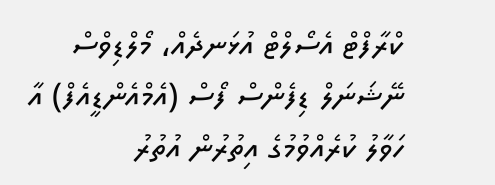ކްރާފްޓް އެސޯލްޓް އުޅަނދެއް، މޯލްޑިވްސް ނޭޝަނަލް ޑިފެންސް ފޯސް (އެމްއެންޑީއެފް) އާ ހަވާލު ކުރެއްވުމުގެ އިތުރުން އުތުރު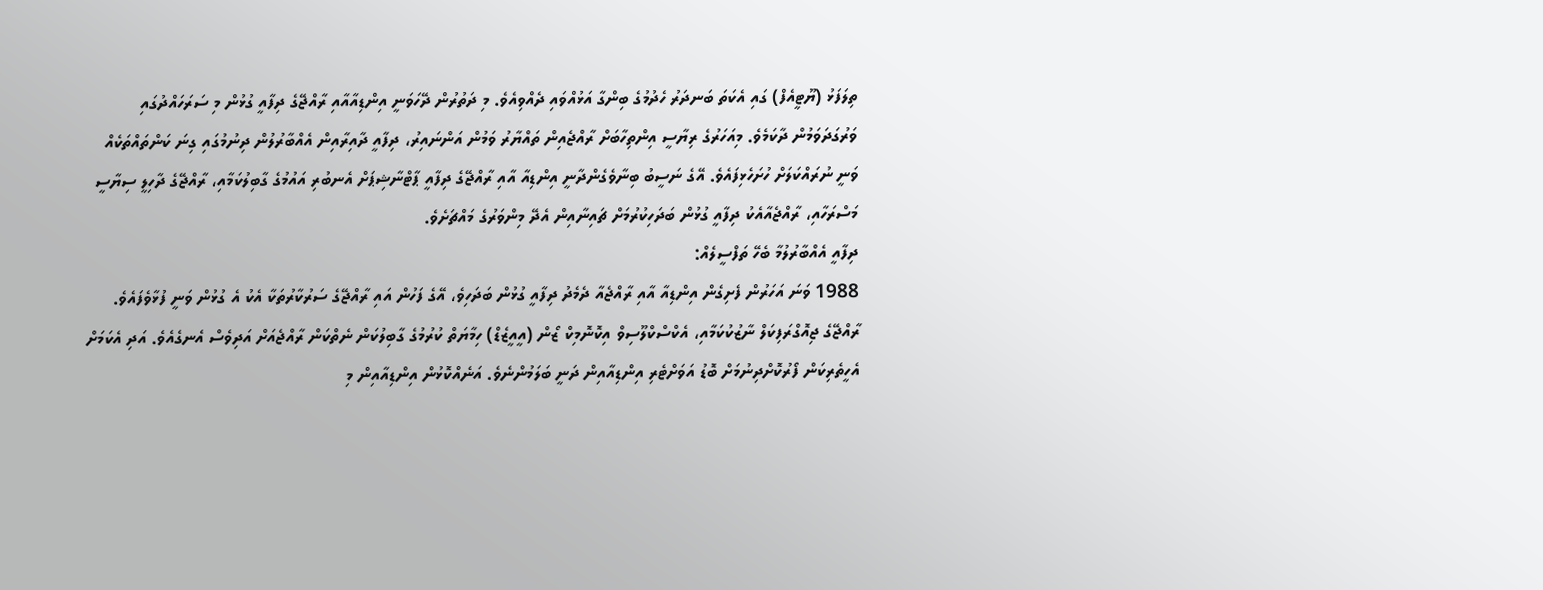ތިލަފަޅު (ޔޫޓީއެފް) ގައި އެކަތަ ބަނދަރު ހެދުމުގެ ބިންގާ އަޅުއްވައި ދެއްވިއެވެ. މި ދަތުރުން ދޭހަވަނީ އިންޑިއާއާއި ރާއްޖޭގެ ދިފާއީ ގުޅުން މި ސަރަހައްދުގައި ވަރުގަދަވަމުން ދާކަމެވެ. މިއަހަރުގެ ރިޔާސީ އިންތިހާބަށް ރާއްޖެއިން ތައްޔާރު ވަމުން އަންނައިރު، ދިފާއީ ދާއިރާއިން އެއްބާރުލުން ދިނުމުގައި ގިނަ ކަންތައްތަކެއް ވަނީ ނުރައްކަލަށް ހުށަހެޅިފައެވެ. އޭގެ ނަސީބު ބިނާވެގެންދާނީ އިންޑިއާ އާއި ރާއްޖޭގެ ދިފާއީ ޕާޓްނާޝިޕަށް އެނބުރި އައުމުގެ ގާބިލުކަމާއި، ރާއްޖޭގެ ދާހިލީ ސިޔާސީ މަސްރަހާއި، ރާއްޖެއާއެކު ދިފާއީ ގުޅުން ބަދަހިކުރުމަށް ޗައިނާއިން އެދޭ މިންވަރުގެ މައްޗަށެވެ.
ދިފާއީ އެއްބާރުލުމާ ބެހޭ ތަފްސީލެއް:
1988 ވަނަ އަހަރުން ފެށިގެން އިންޑިއާ އާއި ރާއްޖެއާ ދެމެދު ދިފާއީ ގުޅުން ބަދަހިވެ، އޭގެ ފަހުން އައި ރާއްޖޭގެ ސަރުކާރުތަކާ އެކު އެ ގުޅުން ވަނީ ފުޅާވެފައެވެ. ރާއްޖޭގެ ޖިއޮގްރަފިކަލް ނާޒުކުކަމާއި، އެކްސްކްލޫސިވް އިކޮނޮމިކް ޒޯން (އީއީޒެޑް) ހިމާޔަތް ކުރުމުގެ ގާބިލުކަން ނެތްކަން ރާއްޖެއަށް އަދިވެސް އެނގެއެވެ. އަދި އެކަމަށް އެހީތެރިކަން ފޯރުކޮށްދިނުމަށް ބޮޑު އަވަށްޓެރި އިންޑިއާއިން ދަނީ ބަލަމުންނެވެ. އަނެއްކޮޅުން އިންޑިއާއިން މި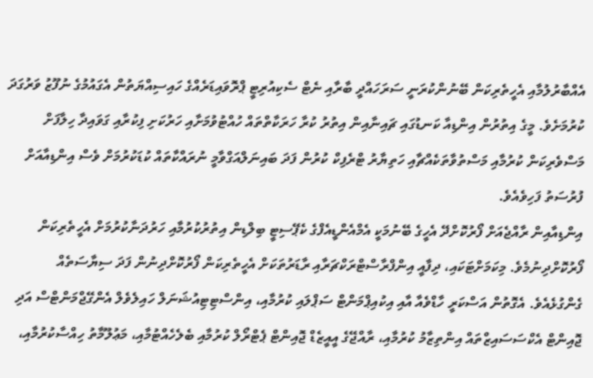އެއްބާރުލުމާއި އެހީތެރިކަން ބޭނުންކުރަނީ ސަރަހައްދީ ބާރާއި ނެޓް ސެކިއުރިޓީ ޕްރޮވައިޑަރެއްގެ ހައިސިއްޔަތުން އެގައުމުގެ ނުފޫޒު ވަރުގަދަ ކުރުމަށެވެ. މީގެ އިތުރުން އިންޑިއާ ކަނޑުގައި ޗައިނާއިން އިތުރު ކުރާ ހަރަކާތްތައް ހުއްޓުވުމަށާއި ހަރުކަށި ފިކުރާއި ގަވައިދާ ހިލާފަށް މަސްވެރިކަން ކުރުމާއި މަސްތުވާތަކެއްޗާއި ހަތިޔާރު ޓްރެފިކް ކުރުން ފަދަ ބައިނަލްއަގްވާމީ ނުރައްކާތައް ކުޑަކުރުމަށް ވެސް އިންޑިއާއަށް ފުރުސަތު ފަހިވެއެވެ.
އިންޑިއާއިން ރާއްޖެއަށް ފޯރުކޮށްދޭ އެހީގެ ބޭނުމަކީ އެމްއެންޑީއެފްގެ ކެޕޭސިޓީ ބިލްޑިން އިތުރުކުރުމާއި ހަރުދަނާކުރުމަށް އެހީތެރިކަން ފޯރުކޮށްދިނުމެވެ. މިކަމަށްޓަކައި، ދިފާއީ އިންފްރާސްޓްރަކްޗަރާއި ރާޑަރުތަކަށް އެހީތެރިކަން ފޯރުކޮށްދިނުން ފަދަ ސިޔާސަތެއް ގެންގުޅެއެވެ. އެގޮތުން އަސްކަރީ ހާޑްވެއާ އާއި އިކުއިޕްމަންޓް ސަޕްލައި ކުރުމާއި، އިންސްޓިޓިއުޝަނަލް ހައިލެވެލް އެންގޭޖްމަންޓްސް އަދި ޖޮއިންޓް އެކްސަސައިޒްތައް އިންތިޒާމު ކުރުމާއި، ރާއްޖޭގެ އީއީޒެޑް ޖޮއިންޓް ޕެޓްރޯލް ކުރުމާއި ބެލެހެއްޓުމާއި، މަޢުލޫމާތު ހިއްސާކުރުމާއި،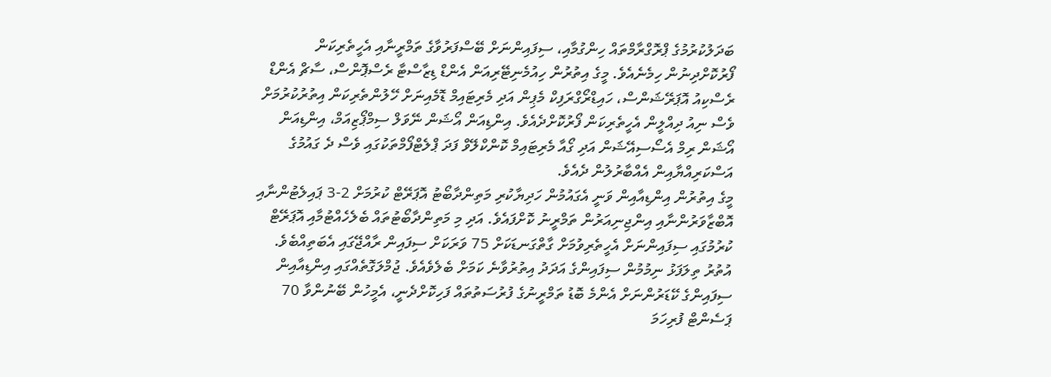ބަދަލުކުރުމުގެ ޕްރޮގްރާމްތައް ހިންގުމާއި، ސިފައިންނަށް ބޭސްފަރުވާގެ ތަމްރީނާއި އެހީތެރިކަން ފޯރުކޮށްދިނުން ހިމެނެއެވެ. މީގެ އިތުރުން ހިއުމެނިޓޭރިއަން އެންޑް ޑިޒާސްޓާ ރެސްޕޮންސް، ސާޗް އެންޑް ރެސްކިއު އޮޕަރޭޝަންސް، ހައިޑްރޯގްރަފިކް މެޕިން އަދި މެރިޓައިމް ޑޮމެއިނަށް ހޭލުންތެރިކަން އިތުރުކުރުމަށް ވެސް ނިއު ދިއްލީން އެހީތެރިކަން ފޯރުކޮށްދެއެވެ. އިންޑިއަން އޯޝަން ނޭވަލް ސިމްޕޯޒިއަމް، އިންޑިއަން އޯޝަން ރިމް އެސޯސިއޭޝަން އަދި ގޯއާ މެރިޓައިމް ކޮންކްލޭވް ފަދަ ޕްލެޓްފޯމްތަކުގައި ވެސް ދެ ގައުމުގެ އަސްކަރިއްޔާއިން އެއްބާރުލުން ދެއެވެ.
މީގެ އިތުރުން އިންޑިއާއިން ވަނީ އެގައުމުން ހަދިޔާކުރި މަތިންދާބޯޓު އޮޕަރޭޓް ކުރުމަށް 2-3 ޕައިލެޓުންނާއި އޮބްޒާވަރުންނާއި އިންޖިނިއަރުން ތަމްރީނު ކޮށްފައެވެ. އަދި މި މަތިންދާބޯޓުތައް ބެލެހެއްޓުމާއި އޮޕަރޭޓް ކުރުމުގައި ސިފައިންނަށް އެހީތެރިވުމަށް ގާތްގަނޑަކަށް 75 ވަރަކަށް ސިފައިން ރާއްޖޭގައި އެބަތިއްބެވެ. އުތުރު ތިލަފަޅު ނިމުމުން ސިފައިންގެ އަދަދު އިތުރުވާނެ ކަމަށް ބެލެވެއެވެ. ޖުމްލަގޮތެއްގައި އިންޑިއާއިން ސިފައިންގެ ކޭޑަރުންނަށް އެންމެ ބޮޑު ތަމްރީނުގެ ފުރުސަތުތައް ފަހިކޮށްދެނީ، އެމީހުން ބޭނުންވާ 70 ޕަސެންޓް ފުރިހަމަ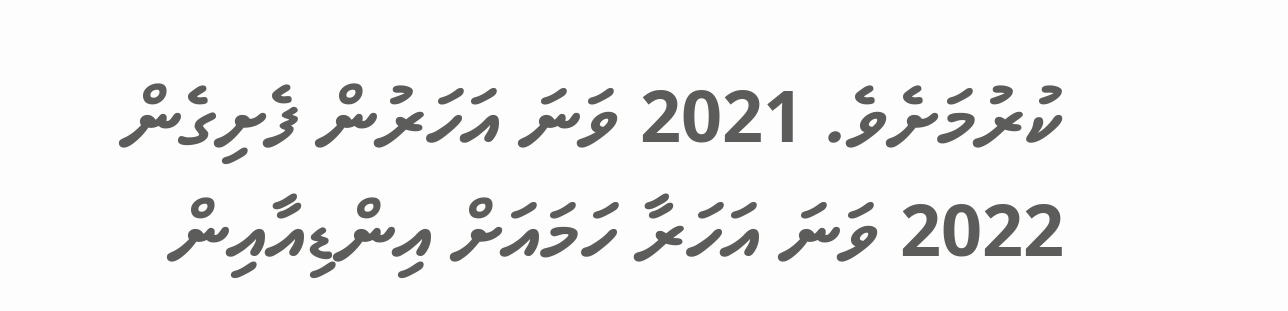ކުރުމަށެވެ. 2021 ވަނަ އަހަރުން ފެށިގެން 2022 ވަނަ އަހަރާ ހަމައަށް އިންޑިއާއިން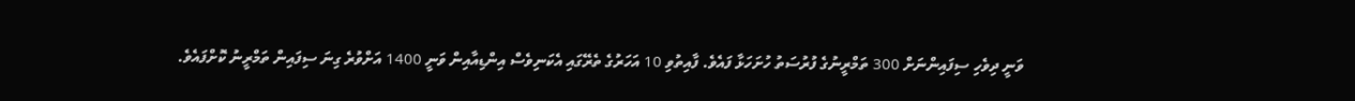ވަނީ ދިވެހި ސިފައިންނަށް 300 ތަމްރީނުގެ ފުރުސަތު ހުށަހަޅާ ފައެވެ. ފާއިތުވި 10 އަހަރުގެ ތެރޭގައި އެކަނިވެސް އިންޑިއާއިން ވަނީ 1400 އަށްވުރެ ގިނަ ސިފައިން ތަމްރީނު ކޮށްފައެވެ.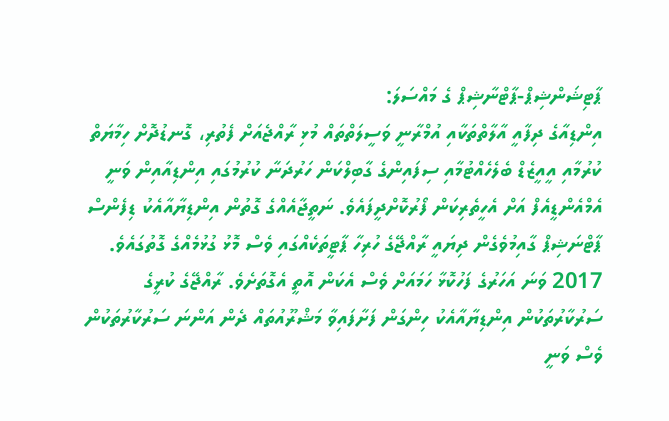ޕާޓިޝަންޝިޕް-ޕާޓްނާޝިޕް ގެ މައްސަލަ:
އިންޑިއާގެ ދިފާއީ އާލާތްތަކާއި އުމްރާނީ ވަސީލަތްތައް މުޅި ރާއްޖެއަށް ފެތުރި، ގޮނޑުދޮށް ހިމާޔަތް ކުރުމާއި އީއީޒެޑް ބެލެހެއްޓުމާއި ސިފައިންގެ ގާބިލްކަން ހަރުދަނާ ކުރުމުގައި އިންޑިއާއިން ވަނީ އެމްއެންޑީއެފް އަށް އެހީތެރިކަން ފޯރުކޮށްދީފައެވެ. ނަތީޖާއެއްގެ ގޮތުން އިންޑިޔާއާއެކު ޑިފެންސް ޕާޓްނަޝިޕް ގާއިމުވެގެން ދިޔައީ ރާއްޖޭގެ ހުރިހާ ޕާޓީތަކެއްގައި ވެސް މޮޅު ގުޅުމެއްގެ ގޮތުގައެވެ. 2017 ވަނަ އަހަރުގެ ފަހުކޮޅާ ހަމައަށް ވެސް އެކަން އޮތީ އެގޮތަށެވެ. ރާއްޖޭގެ ކުރީގެ ސަރުކާރުތަކުން އިންޑިޔާއާއެކު ހިންގަން ފަށާފައިވާ މަޝްރޫއުތައް ދެން އަންނަ ސަރުކާރުތަކުން ވެސް ވަނީ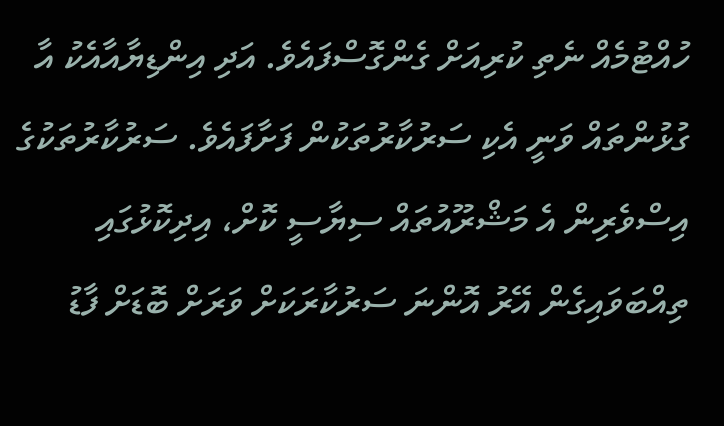ހުއްޓުމެއް ނެތި ކުރިއަށް ގެންގޮސްފައެވެ. އަދި އިންޑިޔާއާއެކު އާ ގުޅުންތައް ވަނީ އެކި ސަރުކާރުތަކުން ފަށާފައެވެ. ސަރުކާރުތަކުގެ އިސްވެރިން އެ މަޝްރޫއުތައް ސިޔާސީ ކޮށް، އިދިކޮޅުގައި ތިއްބަވައިގެން އޭރު އޮންނަ ސަރުކާރަކަށް ވަރަށް ބޮޑަށް ފާޑު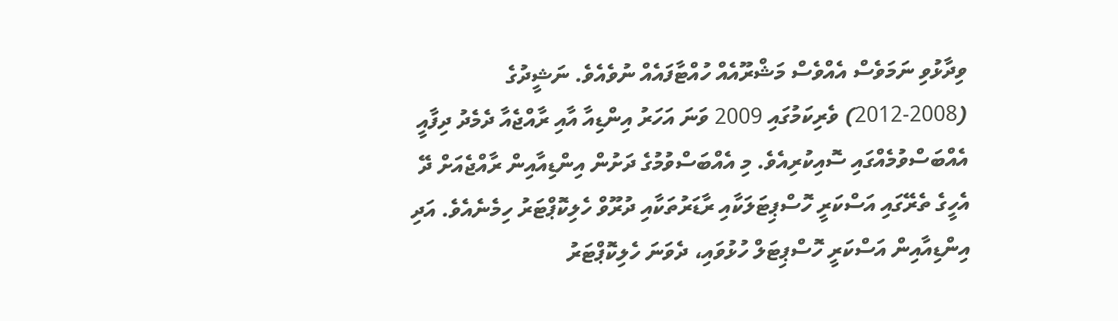ވިދާޅުވި ނަމަވެސް އެއްވެސް މަޝްރޫއެއް ހުއްޓާފައެއް ނުވެއެވެ. ނަޝީދުގެ (2008-2012) ވެރިކަމުގައި 2009 ވަނަ އަހަރު އިންޑިއާ އާއި ރާއްޖެއާ ދެމެދު ދިފާއީ އެއްބަސްވުމެއްގައި ސޮއިކުރިއެވެ. މި އެއްބަސްވުމުގެ ދަށުން އިންޑިއާއިން ރާއްޖެއަށް ދޭ އެހީގެ ތެރޭގައި އަސްކަރީ ހޮސްޕިޓަލަކާއި ރާޑަރުތަކާއި ދުރޫވް ހެލިކޮޕްޓަރު ހިމެނެއެވެ. އަދި އިންޑިއާއިން އަސްކަރީ ހޮސްޕިޓަލް ހުޅުވައި، ދެވަނަ ހެލިކޮޕްޓަރު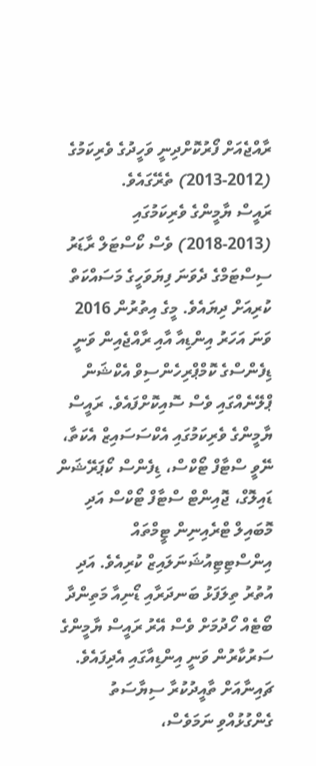ރާއްޖެއަށް ފޯރުކޮށްދިނީ ވަހީދުގެ ވެރިކަމުގެ (2012-2013) ތެރޭގައެވެ.
ރައީސް ޔާމީންގެ ވެރިކަމުގައި (2013-2018) ވެސް ކޯސްޓަލް ރާޑަރު ސިސްޓަމްގެ ދެވަނަ ފިޔަވަހީގެ މަސައްކަތް ކުރިއަށް ދިޔައެވެ. މީގެ އިތުރުން 2016 ވަނަ އަހަރު އިންޑިއާ އާއި ރާއްޖެއިން ވަނީ ޑިފެންސްގެ ކޮމްޕްރިހެންސިވް އެކްޝަން ޕްލޭނެއްގައި ވެސް ސޮއިކޮށްފައެވެ. ރައީސް ޔާމީންގެ ވެރިކަމުގައި އެކްސަސައިޒް އެކަތާ، ނޭވީ ސްޓާފް ޓޯކްސް، ޑިފެންސް ކޯޕަރޭޝަން ޑައިލޮގް، ޖޮއިންޓް ސްޓާފް ޓޯކްސް އަދި މޮބައިލް ޓްރެއިނިން ޓީމްތައް އިންސްޓިޓިއުޝަނަލައިޒް ކުރިއެވެ. އަދި އުތުރު ތިލަފަޅު ބަނދަރާއި ޑޯނިއާ މަތިންދާ ބޯޓެއް ހޯދުމަށް ވެސް އޭރު ރައީސް ޔާމީންގެ ސަރުކާރުން ވަނީ އިންޑިއާގައި އެދިފައެވެ. ޗައިނާއަށް ތާއީދުކުރާ ސިޔާސަތު ގެންގުޅުއްވި ނަމަވެސް،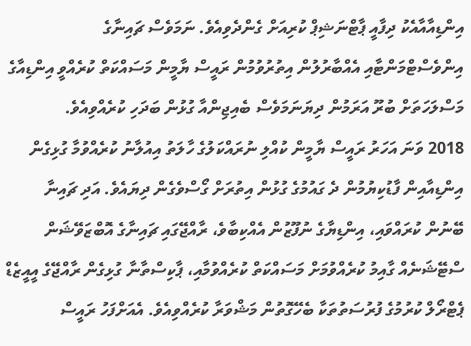އިންޑިއާއާއެކު ދިފާއީ ޕާޓްނަޝިޕް ކުރިއަށް ގެންދެވިއެވެ. ނަމަވެސް ޗައިނާގެ އިންވެސްޓްމަންޓާއި އެއްބާރުލުން އިތުރުވުމުން ރައީސް ޔާމީން މަސައްކަތް ކުރެއްވީ އިންޑިއާގެ މަސްލަހަތަށް ބުރޫ އަރަމުން ދިޔަނަމަވެސް ބެއިޖިންއާ ގުޅުން ބަދަހި ކުރެއްވިއެވެ.
2018 ވަނަ އަހަރު ރައީސް ޔާމީން ކުއްލި ނުރައްކަލުގެ ހާލަތު އިއުލާނު ކުރެއްވުމާ ގުޅިގެން އިންޑިއާއިން ފާޑުކިޔުމުން ދެ ގައުމުގެ ގުޅުން އިތުރަށް ގޯސްވެގެން ދިޔައެވެ. އަދި ޗައިނާ ބޭނުން ކުރައްވައި، އިންޑިޔާގެ ނުފޫޒުން އެއްކިބާވެ، ރާއްޖޭގައި ޗައިނާގެ އޮބްޒަވޭޝަން ސްޓޭޝަނެއް ގާއިމު ކުރެއްވުމަށް މަސައްކަތް ކުރެއްވުމާއި، ޕާކިސްތާނާ ގުޅިގެން ރާއްޖޭގެ އީއީޒެޑް ޕެޓްރޯލް ކުރުމުގެ ފުރުސަތުތަކާ ބެހޭގޮތުން މަޝްވަރާ ކުރެއްވިއެވެ. އެއަށްފަހު ރައީސް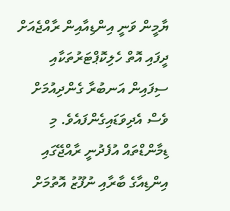ޔާމީން ވަނީ އިންޑިއާއިން ރާއްޖެއަށް ދީފައި އޮތް ހެލިކޮޕްޓަރުތަކާއި ސިފައިން އަނބުރާ ގެންދިއުމަށް ވެސް އެދިވަޑައިގެންފައެވެ. މި ޑިމާންޑްތައް އުފެދުނީ ރާއްޖޭގައި އިންޑިއާގެ ބާރާއި ނުފޫޒު އޮތުމަށް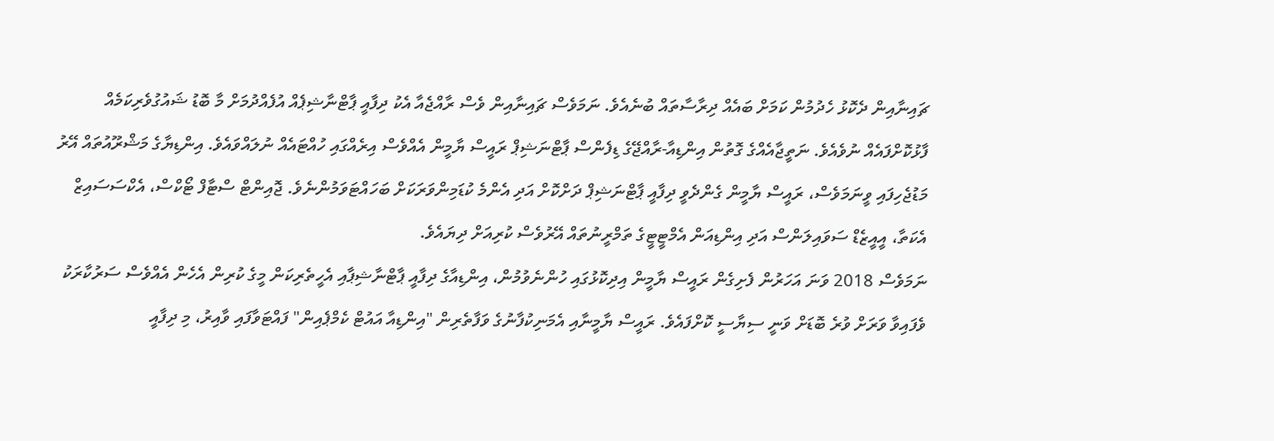ޗައިނާއިން ދެކޮޅު ހެދުމުން ކަމަށް ބައެއް ދިރާސާތައް ބުނެއެވެ. ނަމަވެސް ޗައިނާއިން ވެސް ރާއްޖެއާ އެކު ދިފާއީ ޕާޓްނާޝިޕެއް އުފެއްދުމަށް މާ ބޮޑު ޝައުގުވެރިކަމެއް ފާޅުކޮށްފައެއް ނުވެއެވެ. ނަތީޖާއެއްގެ ގޮތުން އިންޑިއާ-ރާއްޖޭގެ ޑިފެންސް ޕާޓްނަޝިޕް ރައީސް ޔާމީން އެއްވެސް އިރެއްގައި ހުއްޓައެއް ނުލައްވައެވެ. އިންޑިޔާގެ މަޝްރޫއުތައް އޭރު މަޑުޖެހިފައި ވީނަމަވެސް، ރައީސް ޔާމީން ގެންދެވީ ދިފާއީ ޕާޓްނަޝިޕް ދަށްކޮށް އަދި އެންމެ ކުޑަމިންވަރަކަށް ބަހައްޓަވަމުންނެވެ. ޖޮއިންޓް ސްޓާފް ޓޯކްސް، އެކްސަސައިޒް އެކަތާ، އީއީޒެޑް ސަވައިލަންސް އަދި އިންޑިއަން އެމްޓީޓީގެ ތަމްރީނުތައް އޭރުވެސް ކުރިއަށް ދިޔައެވެ.
ނަމަވެސް 2018 ވަނަ އަހަރުން ފެށިގެން ރައީސް ޔާމީން އިދިކޮޅުގައި ހުންނެވުމުން، އިންޑިއާގެ ދިފާއީ ޕާޓްނާޝިޕާއި އެހީތެރިކަން މީގެ ކުރިން އެހެން އެއްވެސް ސަރުކާރަކު ވެފައިވާ ވަރަށް ވުރެ ބޮޑަށް ވަނީ ސިޔާސީ ކޮށްފައެވެ. ރައީސް ޔާމީނާއި އެމަނިކުފާނުގެ ވަފާތެރިން "އިންޑިއާ އައުޓް ކެމްޕެއިން" ފައްޓަވާފައި ވާއިރު، މި ދިފާއީ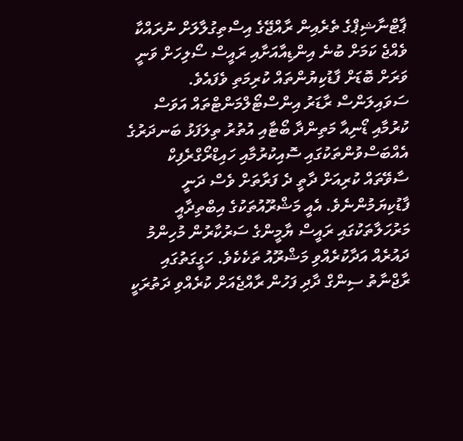ޕާޓްނާޝިޕްގެ ތެރެއިން ރާއްޖޭގެ އިސްތިގުލާލަށް ނުރައްކާ ވެއްޖެ ކަމަށް ބުނެ އިންޑިއާއަށާއި ރައީސް ސޯލިހަށް ވަނީ ވަރަށް ބޮޑަށް ފާޑުކިޔުންތައް ކުރިމަތި ވެފައެވެ. ސަވައިލަންސް ރާޑަރު އިންސްޓޯލްމަންޓްތައް އަވަސް ކުރުމާއި ޑޯނިއާ މަތިންދާ ބޯޓާއި އުތުރު ތިލަފަޅު ބަނދަރުގެ އެއްބަސްވުންތަކުގައި ސޮއިކުރުމާއި ހައިޑްރޯގްރެފިކް ސާވޭތައް ކުރިއަށް ދާތީ ދެ ފަރާތަށް ވެސް ދަނީ ފާޑުކިޔަމުންނެވެ. އެއީ މަޝްރޫއުތަކުގެ އިބްތިދާއީ މަރުހަލާތަކުގައި ރައީސް ޔާމީންގެ ސަރުކާރުން މުހިންމު ދައުރެއް އަދާކުރެއްވި މަޝްރޫއު ތަކެކެވެ. ހަގީގަތުގައި ރާޖްނާތު ސިންގް ދާދި ފަހުން ރާއްޖެއަށް ކުރެއްވި ދަތުރަކީ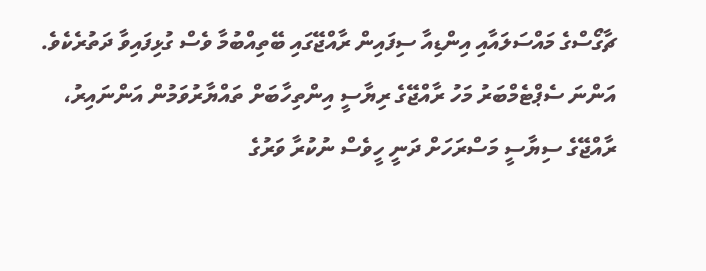ޗާގޯސްގެ މައްސަލައާއި އިންޑިއާ ސިފައިން ރާއްޖޭގައި ބޭތިއްބުމާ ވެސް ގުޅިފައިވާ ދަތުރެކެވެ.
އަންނަ ސެޕްޓެމްބަރު މަހު ރާއްޖޭގެ ރިޔާސީ އިންތިހާބަށް ތައްޔާރުވަމުން އަންނައިރު، ރާއްޖޭގެ ސިޔާސީ މަސްރަހަށް ދަނީ ހީވެސް ނުކުރާ ވަރުގެ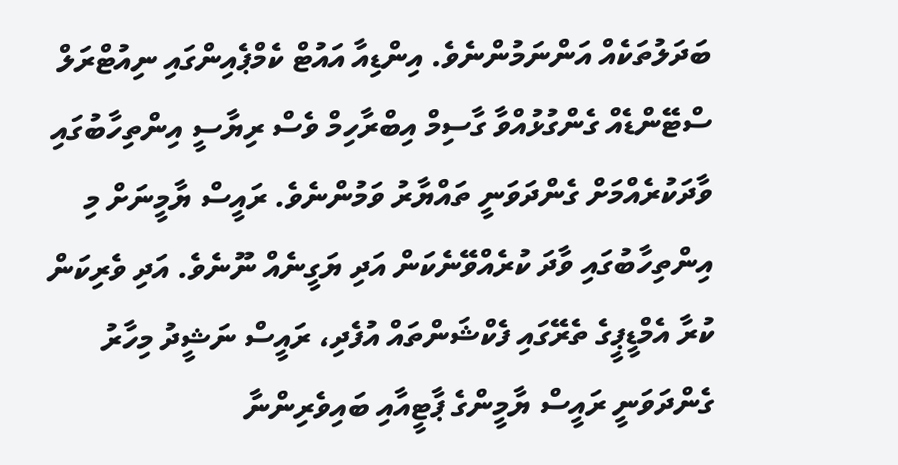ބަދަލުތަކެއް އަންނަމުންނެވެ. އިންޑިއާ އައުޓް ކެމްޕެއިންގައި ނިއުޓްރަލް ސްޓޭންޑެއް ގެންގުޅުއްވާ ގާސިމް އިބްރާހިމް ވެސް ރިޔާސީ އިންތިހާބުގައި ވާދަކުރެއްމަށް ގެންދަވަނީ ތައްޔާރު ވަމުންނެވެ. ރައީސް ޔާމީނަށް މި އިންތިހާބުގައި ވާދަ ކުރެއްވޭނެކަން އަދި ޔަގީނެއް ނޫނެވެ. އަދި ވެރިކަން ކުރާ އެމްޑީޕީގެ ތެރޭގައި ފެކްޝަންތައް އުފެދި، ރައީސް ނަޝީދު މިހާރު ގެންދަވަނީ ރައީސް ޔާމީންގެ ޕާޓީއާއި ބައިވެރިންނާ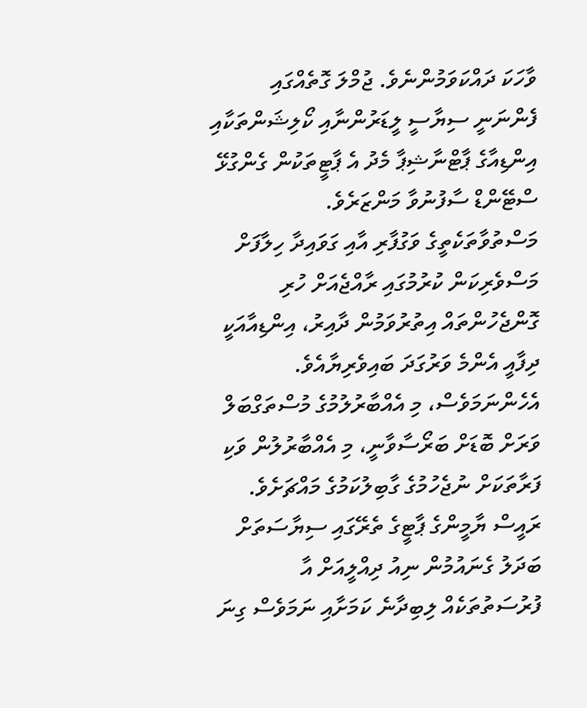ވާހަކަ ދައްކަވަމުންނެވެ. ޖުމްލަ ގޮތެއްގައި ފެންނަނީ ސިޔާސީ ލީޑަރުންނާއި ކޯލިޝަންތަކާއި އިންޑިއާގެ ޕާޓްނާޝިޕާ މެދު އެ ޕާޓީތަކުން ގެންގުޅޭ ސްޓޭންޑް ސާފުނުވާ މަންޒަރެވެ.
މަސްތުވާތަކެތީގެ ވަގުފާރި އާއި ގަވައިދާ ހިލާފަށް މަސްވެރިކަން ކުރުމުގައި ރާއްޖެއަށް ހުރި ގޮންޖެހުންތައް އިތުރުވަމުން ދާއިރު، އިންޑިއާއަކީ ދިފާއީ އެންމެ ވަރުގަދަ ބައިވެރިޔާއެވެ. އެހެންނަމަވެސް، މި އެއްބާރުލުމުގެ މުސްތަގްބަލް ވަރަށް ބޮޑަށް ބަރޯސާވާނީ، މި އެއްބާރުލުން ވަކި ފަރާތަކަށް ނުޖެހުމުގެ ގާބިލުކަމުގެ މައްޗަށެވެ. ރައީސް ޔާމީންގެ ޕާޓީގެ ތެރޭގައި ސިޔާސަތަށް ބަދަލު ގެނައުމުން ނިއު ދިއްލީއަށް އާ ފުރުސަތުތަކެއް ލިބިދާނެ ކަމަށާއި ނަމަވެސް ގިނަ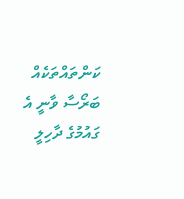ކަންތައްތަކެއް ބަރޯސާ ވާނީ އެ ގައުމުގެ ދާހިލީ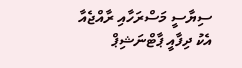ސިޔާސީ މަސްރަހާއި ރާއްޖެއާ އެކު ދިފާއީ ޕާޓްނަޝިޕް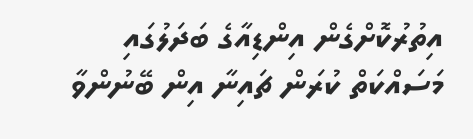އިތުރުކޮށްގެން އިންޑިއާގެ ބަދަލުގައި މަސައްކަތް ކުރަން ޗައިނާ އިން ބޭނުންވާ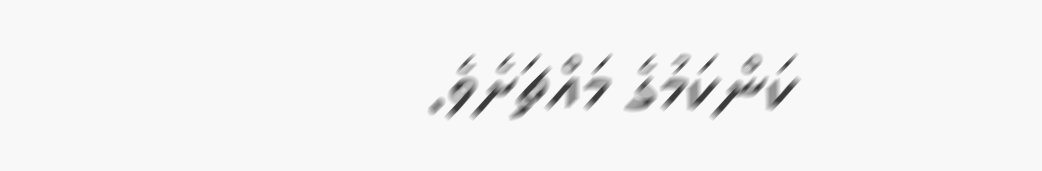ކަންކަމުގެ މައްޗަށެވެ.